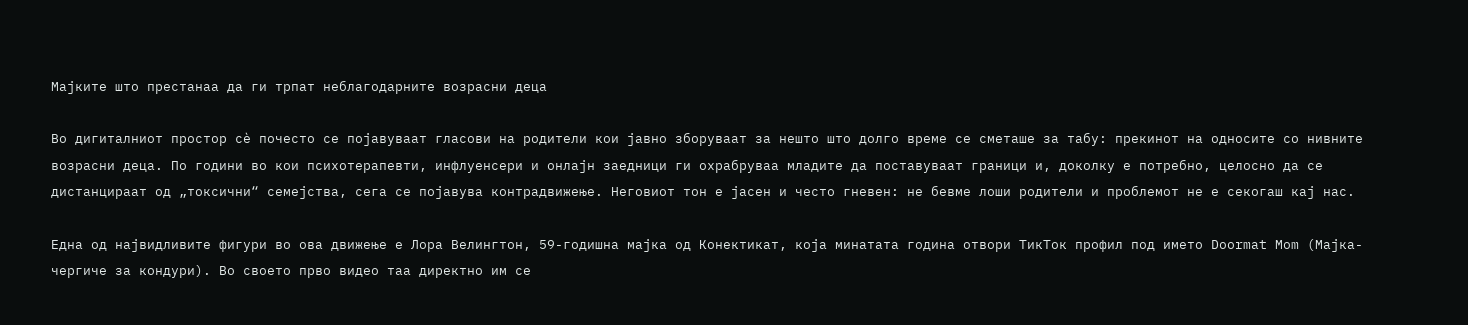Мајките што престанаа да ги трпат неблагодарните возрасни деца

Во дигиталниот простор сè почесто се појавуваат гласови на родители кои јавно зборуваат за нешто што долго време се сметаше за табу: прекинот на односите со нивните возрасни деца. По години во кои психотерапевти, инфлуенсери и онлајн заедници ги охрабруваа младите да поставуваат граници и, доколку е потребно, целосно да се дистанцираат од „токсични“ семејства, сега се појавува контрадвижење. Неговиот тон е јасен и често гневен: не бевме лоши родители и проблемот не е секогаш кај нас.

Една од највидливите фигури во ова движење е Лора Велингтон, 59-годишна мајка од Конектикат, која минатата година отвори ТикТок профил под името Doormat Mom (Мајка-чергиче за кондури). Во своето прво видео таа директно им се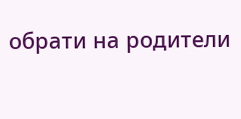обрати на родители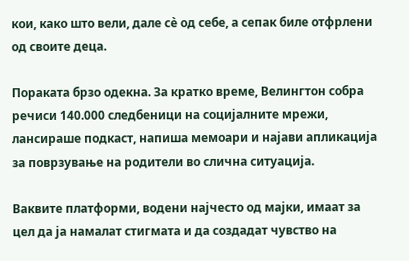кои, како што вели, дале сè од себе, а сепак биле отфрлени од своите деца.

Пораката брзо одекна. За кратко време, Велингтон собра речиси 140.000 следбеници на социјалните мрежи, лансираше подкаст, напиша мемоари и најави апликација за поврзување на родители во слична ситуација.

Ваквите платформи, водени најчесто од мајки, имаат за цел да ја намалат стигмата и да создадат чувство на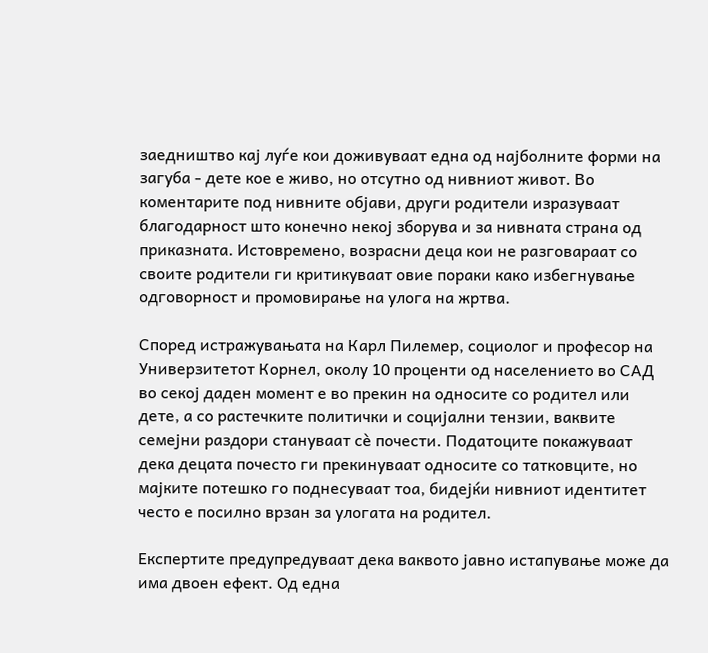заедништво кај луѓе кои доживуваат една од најболните форми на загуба - дете кое е живо, но отсутно од нивниот живот. Во коментарите под нивните објави, други родители изразуваат благодарност што конечно некој зборува и за нивната страна од приказната. Истовремено, возрасни деца кои не разговараат со своите родители ги критикуваат овие пораки како избегнување одговорност и промовирање на улога на жртва.

Според истражувањата на Карл Пилемер, социолог и професор на Универзитетот Корнел, околу 10 проценти од населението во САД во секој даден момент е во прекин на односите со родител или дете, а со растечките политички и социјални тензии, ваквите семејни раздори стануваат сè почести. Податоците покажуваат дека децата почесто ги прекинуваат односите со татковците, но мајките потешко го поднесуваат тоа, бидејќи нивниот идентитет често е посилно врзан за улогата на родител.

Експертите предупредуваат дека ваквото јавно истапување може да има двоен ефект. Од една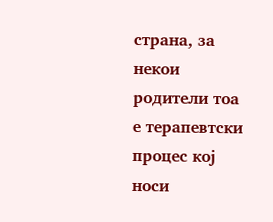страна, за некои родители тоа е терапевтски процес кој носи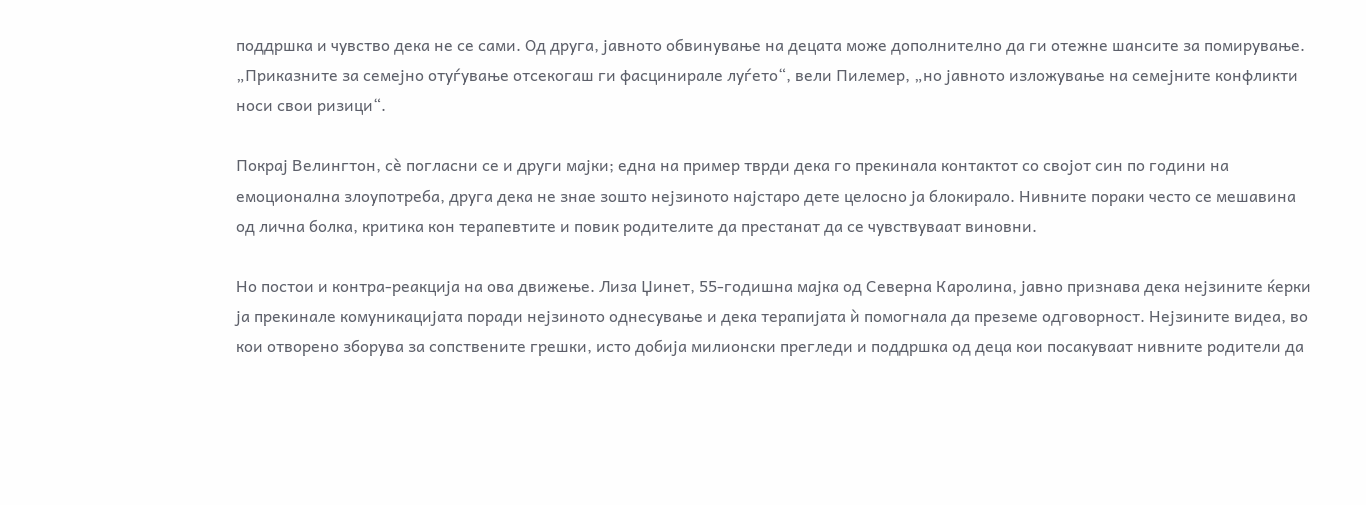поддршка и чувство дека не се сами. Од друга, јавното обвинување на децата може дополнително да ги отежне шансите за помирување. „Приказните за семејно отуѓување отсекогаш ги фасцинирале луѓето“, вели Пилемер, „но јавното изложување на семејните конфликти носи свои ризици“.

Покрај Велингтон, сè погласни се и други мајки; една на пример тврди дека го прекинала контактот со својот син по години на емоционална злоупотреба, друга дека не знае зошто нејзиното најстаро дете целосно ја блокирало. Нивните пораки често се мешавина од лична болка, критика кон терапевтите и повик родителите да престанат да се чувствуваат виновни.

Но постои и контра-реакција на ова движење. Лиза Џинет, 55-годишна мајка од Северна Каролина, јавно признава дека нејзините ќерки ја прекинале комуникацијата поради нејзиното однесување и дека терапијата ѝ помогнала да преземе одговорност. Нејзините видеа, во кои отворено зборува за сопствените грешки, исто добија милионски прегледи и поддршка од деца кои посакуваат нивните родители да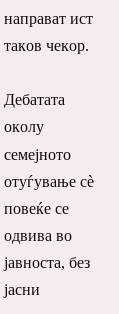направат ист таков чекор.

Дебатата околу семејното отуѓување сè повеќе се одвива во јавноста, без јасни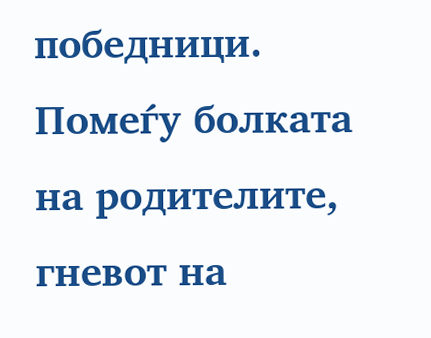победници. Помеѓу болката на родителите, гневот на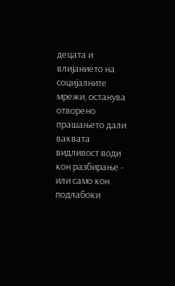децата и влијанието на социјалните мрежи, останува отворено прашањето дали ваквата видливост води кон разбирање - или само кон подлабоки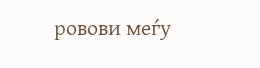ровови меѓу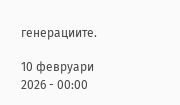генерациите.

10 февруари 2026 - 00:00